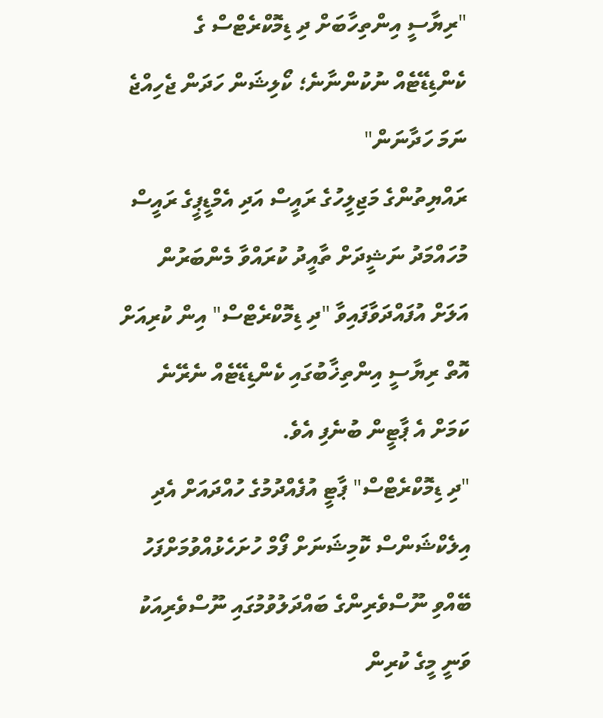"ރިޔާސީ އިންތިހާބަށް ދި ޑިމޮކްރެޓްސް ގެ ކެންޑިޑޭޓެއް ނުކުންނާނެ؛ ކޯލިޝަން ހަދަން ޖެހިއްޖެ ނަމަ ހަދާނަން"
ރައްޔިތުންގެ މަޖިލީހުގެ ރައީސް އަދި އެމްޑީޕީގެ ރައީސް މުހައްމަދު ނަޝީދަށް ތާއީދު ކުރައްވާ މެންބަރުން އަލަށް އުފައްދަވާފައިވާ "ދި ޑިމޮކްރެޓްސް" އިން ކުރިއަށް އޮތް ރިޔާސީ އިންތިޚާބުގައި ކެންޑިޑޭޓެއް ނެރޭނެ ކަމަށް އެ ޕާޓީން ބުނެފި އެވެ.
"ދި ޑިމޮކްރެޓްސް" ޕާޓީ އުފެއްދުމުގެ ހުއްދައަށް އެދި އިލެކްޝަންސް ކޮމިޝަނަށް ފޯމް ހުށަހެޅުއްވުމަށްފަހު ބޭއްވި ނޫސްވެރިންގެ ބައްދަލުވުމުގައި ނޫސްވެރިއަކު ވަނީ މީގެ ކުރިން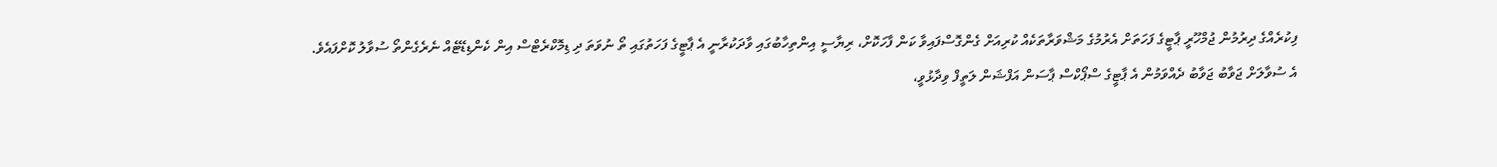ފިކުރެއްގެ ދިރުމުން ޖުމްހޫރީ ޕާޓީގެ ފަހަތަށް އެރުމުގެ މަޝްވަރާތަކެއް ކުރިއަށް ގެންގޮސްފައިވާ ކަން ފާހަކޮށް، ރިޔާސީ އިންތިހާބުގައި ވާދަކުރާނީ އެ ޕާޓީގެ ފަހަތުގައި ތޯ ނުވަތަ ދި ޑިމޮކްރެޓްސް އިން ކެންޑިޑޭޓެއް ނެރެގެންތޯ ސުވާލު ކޮށްފައެވެ.
އެ ސުވާލަށް ޖަވާބު ޖަވާބު ދެއްވަމުން އެ ޕާޓީގެ ސްޕޯކްސް ޕާސަން އަފްޝަން ލަތީފް ވިދާޅުވީ،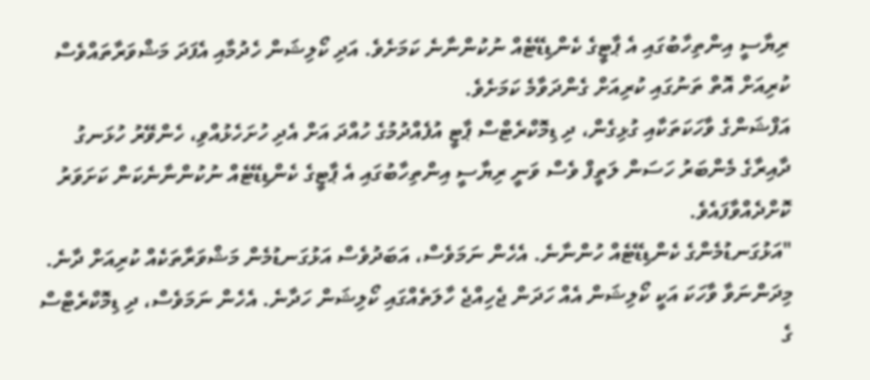ރިޔާސީ އިންތިހާބުގައި އެ ޕާޓީގެ ކެންޑިޑޭޓެއް ނުކުންނާނެ ކަމަށެވެ. އަދި ކޯލިޝަން ހެދުމާއި އެފަދަ މަޝްވަރާތައްވެސް ކުރިއަށް އޮތް ތަނުގައި ކުރިއަށް ގެންދަވާމެ ކަމަށެވެ.
އަފްޝަންގެ ވާހަކަތަކާއި ގުޅިގެން، ދި ޑިމޮކްރެޓްސް ޕާޓީ އުފެއްދުމުގެ ހުއްދަ އަށް އެދި ހުށަހެޅުއްވި، ހެންވޭރު ހުޅަނގު ދާއިރާގެ މެންބަރު ހަސަން ލަތީފް ވެސް ވަނީ ރިޔާސީ އިންތިހާބުގައި އެ ޕާޓީގެ ކެންޑިޑޭޓެއް ނުކުންނާނެކަން ކަށަވަރު ކޮށްދެއްވާފައެވެ.
"އަޅުގަނޑުމެންގެ ކެންޑިޑޭޓެއް ހުންނާނެ. އެހެން ނަމަވެސް، އަބަދުވެސް އަޅުގަނޑުމެން މަޝްވަރާތަކެއް ކުރިއަށް ދާނެ. މިދަންނަވާ ވާހަކަ އަކީ ކޯލިޝަން އެއް ހަދަން ޖެހިއްޖެ ހާލަތެއްގައި ކޯލިޝަން ހަދާނެ. އެހެން ނަމަވެސް، ދި ޑިމޮކްރެޓްސް ގެ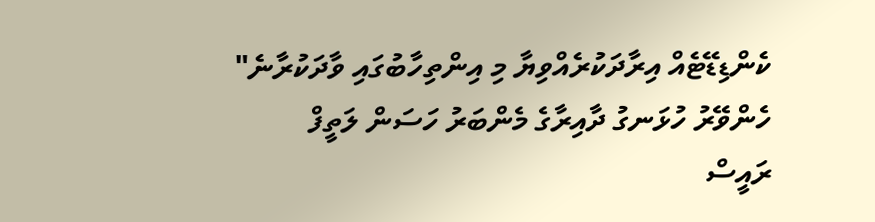ކެންޑިޑޭޓެއް އިރާދަކުރެއްވިޔާ މި އިންތިހާބުގައި ވާދަކުރާނެ"
ހެންވޭރު ހުޅަނގު ދާއިރާގެ މެންބަރު ހަސަން ލަތީފް
ރައީސް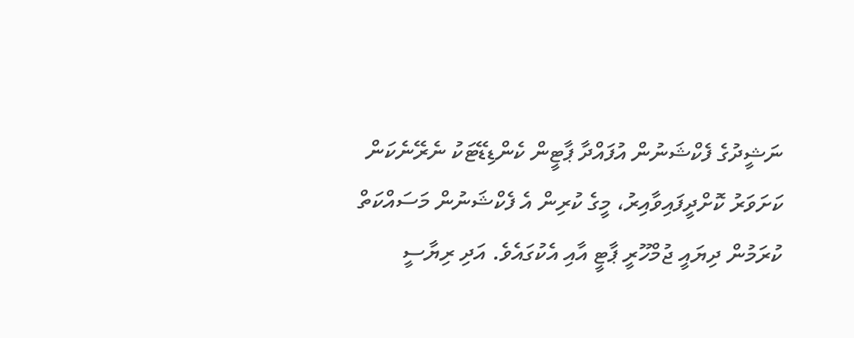ނަޝީދުގެ ފެކްޝަނުން އުފައްދާ ޕާޓީން ކެންޑިޑޭޓަކު ނެރޭނެކަން ކަށަވަރު ކޮށްދީފައިވާއިރު، މީގެ ކުރިން އެ ފެކްޝަނުން މަސައްކަތް ކުރަމުން ދިޔައީ ޖުމްހޫރީ ޕާޓީ އާއި އެކުގައެވެ. އަދި ރިޔާސީ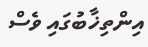އިންތިޚާބުގައި ވެސް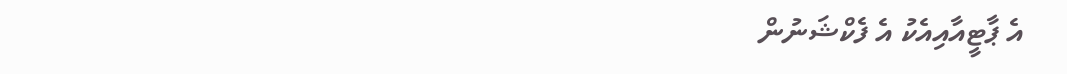އެ ޕާޓީއާއިއެކު އެ ފެކްޝަނުން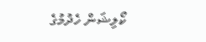ކޯލިޝަން ހެދުމުގެ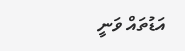އަޑުތައް ވަނީ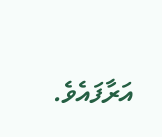އަރާފައެވެ.